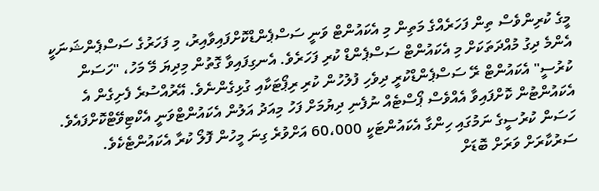މީގެ ކުރިންވެސް ތިން ފަހަރެއްގެ މަތިން މި އެކައުންޓް ވަނީ ސަސްޕެންޑްކޮށްފައިވާއިރު، މި ފަހަރުގެ ސަސްޕެންޝަނަކީ އެންމެ ދިގު މުއްދަތަކަށް މި އެކައުންޓް ސަސްޕެންޑް ކުރި ފަހަރެވެ. އެނގިފައިވާ ގޮތުން މިދިޔަ މޭ މަހު، "ހަސަން ކުރުސީ" އެކައުންޓް ރޭ ސަސްޕެންޑްކުރީ ދިވެހި ފުލުހުން ކުރި ރިޕޯޓަކާއި ގުޅިގެންނެވެ. އޭރުއްސުރެ ފެށިގެން އެ އެކައުންޓުން ކޮށްފައިވާ އެއްވެސް ޕޯސްޓެއް ނުފެނި ދިޔުމަށް ފަހު މިއަދު އަލުން އެކައުންޓްވަނީ އެކްޓިވޭޓްކޮށްފައެވެ.
ހަސަން ކުރުސީގެ ނަމުގައި ހިންގާ އެކައުންޓަކީ 60،000 އަށްވުރެ ގިނަ މީހުން ފޮލޯ ކުރާ އެކައުންޓެކެވެ.
ސަރުކާރަށް ވަރަށް ބޮޑަށް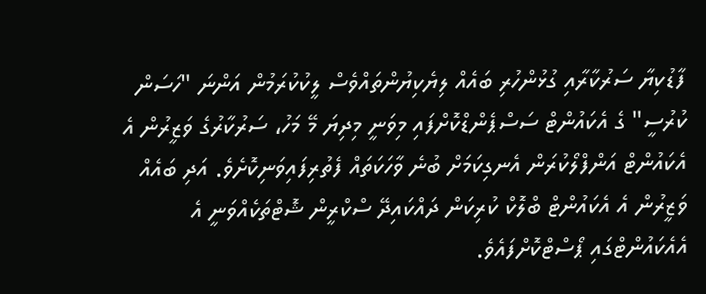ފާޑުކިޔާ ސަރުކާރާއި ގުޅުންހުރި ބައެއް ލިޔެކިޔުންތައްވެސް ލީކުކުރަމުން އަންނަ "ހަސަން ކުރުސީ" ގެ އެކައުންޓް ސަސްޕެންޑްކޮށްފައި މިވަނީ މިދިޔަ މޭ މަހު، ސަރުކާރުގެ ވަޒީރުން އެ އެކައުންޓް އަންފްލޯކުރަން އެނގިކަމަށް ބުނެ ވާހަކަތައް ފެތުރިފައިވަނިކޮށެވެ. އަދި ބައެއް ވަޒީރުން އެ އެކައުންޓް ބްލޮކް ކުރިކަން ދައްކައިދޭ ސްކްރީން ޝޮޓްތަކެއްވަނީ އެ އެއެކައުންޓްގައި ޕޯސްޓްކޮށްފައެވެ.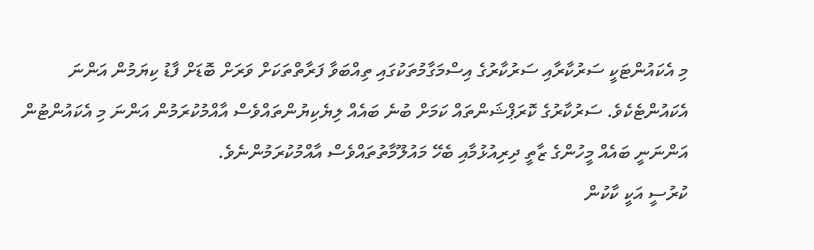މި އެކައުންޓަކީ ސަރުކާރާއި ސަރުކާރުގެ އިސްމަގާމުތަކުގައި ތިއްބަވާ ފަރާތްތަކަށް ވަރަށް ބޮޑަށް ފާޑު ކިޔަމުން އަންނަ އެކައުންޓެކެވެ. ސަރުކާރުގެ ކޮރަޕްޝަންތައް ކަމަށް ބުނެ ބައެއް ލިޔެކިޔުންތައްވެސް އާއްމުކުރަމުން އަންނަ މި އެކައުންޓުން އަންނަނީ ބައެއް މީހުންގެ ޒާތީ ދިރިއުޅުމާއި ބެހޭ މައުލޫމާތުތައްވެސް އާއްމުކުރަމުންނެވެ.
ކުރުސީ އަކީ ކާކުން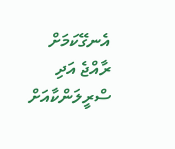އެނގޭކަމަށް ރާއްޖެ އަދި ސްރީލަންކާއަށް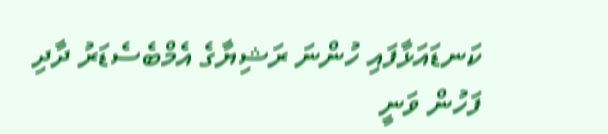ކަނޑައަޅާފައި ހުންނަ ރަޝިޔާގެ އެމްބެސެޑަރު ދާދި ފަހުން ވަނީ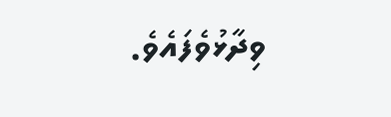ވިދާޅުވެފައެވެ.